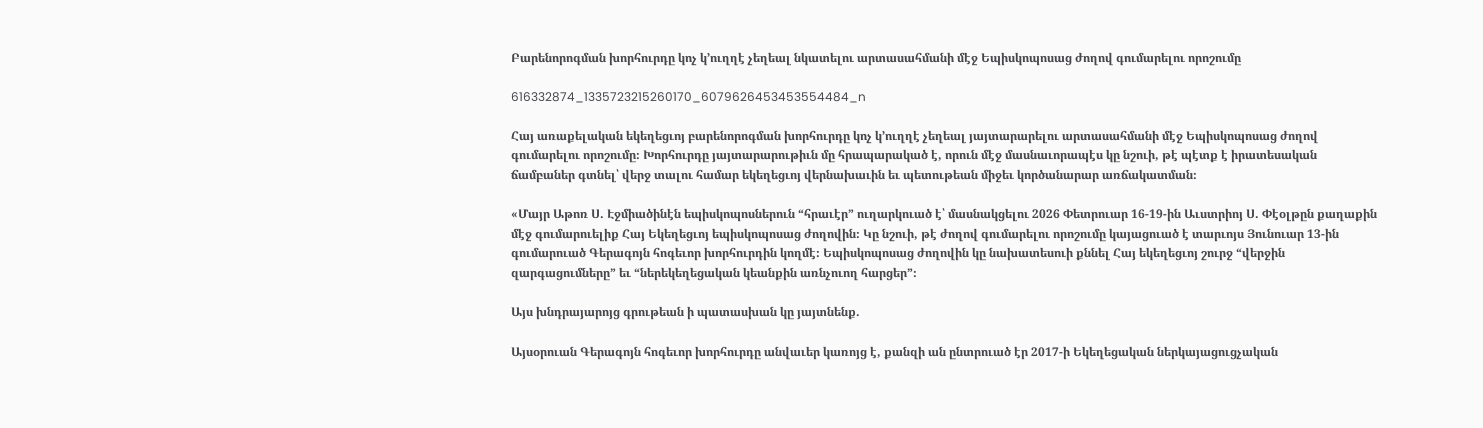Բարենորոգման խորհուրդը կոչ կ՚ուղղէ չեղեալ նկատելու արտասահմանի մէջ Եպիսկոպոսաց ժողով գումարելու որոշումը

616332874_1335723215260170_6079626453453554484_n

Հայ առաքելական եկեղեցւոյ բարենորոգման խորհուրդը կոչ կ՚ուղղէ չեղեալ յայտարարելու արտասահմանի մէջ Եպիսկոպոսաց ժողով գումարելու որոշումը։ Խորհուրդը յայտարարութիւն մը հրապարակած է, որուն մէջ մասնաւորապէս կը նշուի, թէ պէտք է իրատեսական ճամբաներ գտնել՝ վերջ տալու համար եկեղեցւոյ վերնախաւին եւ պետութեան միջեւ կործանարար առճակատման։

«Մայր Աթոռ Ս. Էջմիածինէն եպիսկոպոսներուն “հրաւէր” ուղարկուած է՝ մասնակցելու 2026 Փետրուար 16-19-ին Աւստրիոյ Ս. Փէօլթըն քաղաքին մէջ գումարուելիք Հայ Եկեղեցւոյ եպիսկոպոսաց ժողովին։ Կը նշուի, թէ ժողով գումարելու որոշումը կայացուած է տարւոյս Յունուար 13-ին գումարուած Գերագոյն հոգեւոր խորհուրդին կողմէ։ Եպիսկոպոսաց ժողովին կը նախատեսուի քննել Հայ եկեղեցւոյ շուրջ “վերջին զարգացումները” եւ “ներեկեղեցական կեանքին առնչուող հարցեր”։

Այս խնդրայարոյց գրութեան ի պատասխան կը յայտնենք.

Այսօրուան Գերագոյն հոգեւոր խորհուրդը անվաւեր կառոյց է, քանզի ան ընտրուած էր 2017-ի Եկեղեցական ներկայացուցչական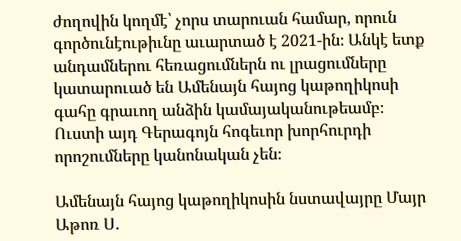ժողովին կողմէ՝ չորս տարուան համար, որուն գործունէութիւնը աւարտած է 2021-ին։ Անկէ ետք անդամներու հեռացումներն ու լրացումները կատարուած են Ամենայն հայոց կաթողիկոսի գահը գրաւող անձին կամայականութեամբ։ Ուստի այդ Գերագոյն հոգեւոր խորհուրդի որոշումները կանոնական չեն։

Ամենայն հայոց կաթողիկոսին նստավայրը Մայր Աթոռ Ս.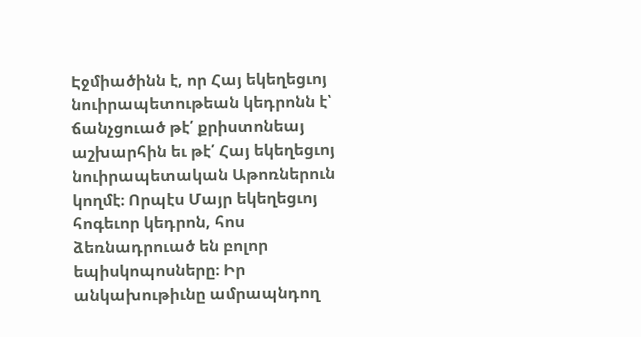Էջմիածինն է, որ Հայ եկեղեցւոյ նուիրապետութեան կեդրոնն է՝ ճանչցուած թէ՛ քրիստոնեայ աշխարհին եւ թէ՛ Հայ եկեղեցւոյ նուիրապետական Աթոռներուն կողմէ։ Որպէս Մայր եկեղեցւոյ հոգեւոր կեդրոն, հոս ձեռնադրուած են բոլոր եպիսկոպոսները։ Իր անկախութիւնը ամրապնդող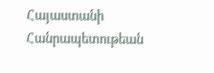Հայաստանի Հանրապետութեան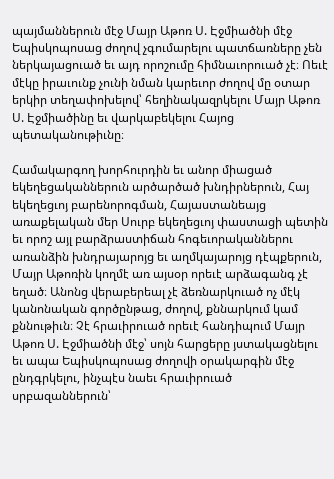պայմաններուն մէջ Մայր Աթոռ Ս. Էջմիածնի մէջ Եպիսկոպոսաց ժողով չգումարելու պատճառները չեն ներկայացուած եւ այդ որոշումը հիմնաւորուած չէ։ Ոեւէ մէկը իրաւունք չունի նման կարեւոր ժողով մը օտար երկիր տեղափոխելով՝ հեղինակազրկելու Մայր Աթոռ Ս. Էջմիածինը եւ վարկաբեկելու Հայոց պետականութիւնը։

Համակարգող խորհուրդին եւ անոր միացած եկեղեցականներուն արծարծած խնդիրներուն, Հայ եկեղեցւոյ բարենորոգման, Հայաստանեայց առաքելական մեր Սուրբ եկեղեցւոյ փաստացի պետին եւ որոշ այլ բարձրաստիճան հոգեւորականներու առանձին խնդրայարոյց եւ աղմկայարոյց դէպքերուն, Մայր Աթոռին կողմէ առ այսօր որեւէ արձագանգ չէ եղած։ Անոնց վերաբերեալ չէ ձեռնարկուած ոչ մէկ կանոնական գործընթաց, ժողով, քննարկում կամ քննութիւն։ Չէ հրաւիրուած որեւէ հանդիպում Մայր Աթոռ Ս. Էջմիածնի մէջ՝ սոյն հարցերը յստակացնելու եւ ապա Եպիսկոպոսաց ժողովի օրակարգին մէջ ընդգրկելու, ինչպէս նաեւ հրաւիրուած սրբազաններուն՝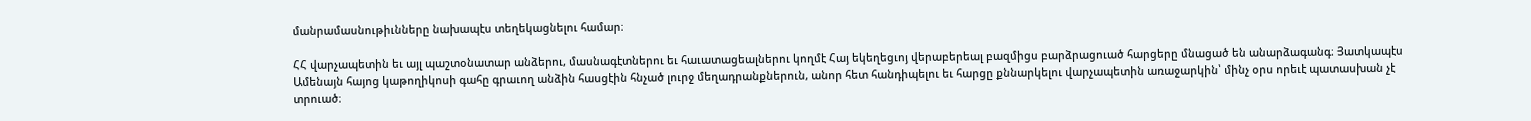մանրամասնութիւնները նախապէս տեղեկացնելու համար։

ՀՀ վարչապետին եւ այլ պաշտօնատար անձերու, մասնագէտներու եւ հաւատացեալներու կողմէ Հայ եկեղեցւոյ վերաբերեալ բազմիցս բարձրացուած հարցերը մնացած են անարձագանգ։ Յատկապէս Ամենայն հայոց կաթողիկոսի գահը գրաւող անձին հասցէին հնչած լուրջ մեղադրանքներուն, անոր հետ հանդիպելու եւ հարցը քննարկելու վարչապետին առաջարկին՝ մինչ օրս որեւէ պատասխան չէ տրուած։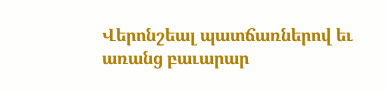Վերոնշեալ պատճառներով եւ առանց բաւարար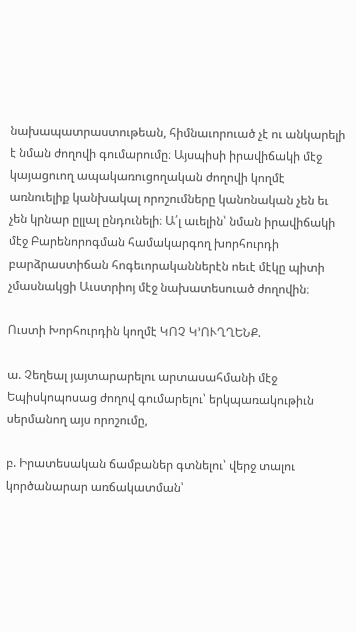նախապատրաստութեան, հիմնաւորուած չէ ու անկարելի է նման ժողովի գումարումը։ Այսպիսի իրավիճակի մէջ կայացուող ապակառուցողական ժողովի կողմէ առնուելիք կանխակալ որոշումները կանոնական չեն եւ չեն կրնար ըլլալ ընդունելի։ Ա՛լ աւելին՝ նման իրավիճակի մէջ Բարենորոգման համակարգող խորհուրդի բարձրաստիճան հոգեւորականներէն ոեւէ մէկը պիտի չմասնակցի Աւստրիոյ մէջ նախատեսուած ժողովին։

Ուստի Խորհուրդին կողմէ ԿՈՉ Կ՚ՈՒՂՂԵՆՔ.

ա. Չեղեալ յայտարարելու արտասահմանի մէջ Եպիսկոպոսաց ժողով գումարելու՝ երկպառակութիւն սերմանող այս որոշումը,

բ. Իրատեսական ճամբաներ գտնելու՝ վերջ տալու կործանարար առճակատման՝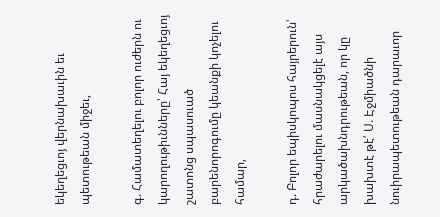եկեղեցւոյ վերնախաւին եւ պետութեան միջեւ,

գ. Համատեղելու բոլոր ուժերն ու կարողութիւնները՝ Հայ եկեղեցւոյ շատոնց սպասուած բարենորոգումը կեանքի կոչելու համար,

դ. Բոլոր եպիսկոպոս հայրերուն՝ հրաժարելու մասնակցելէ այս արկածախնդրութեան, որ կը խախտէ թէ՛ Ս. Էջմիածնի նուիրապետութեան դարաւոր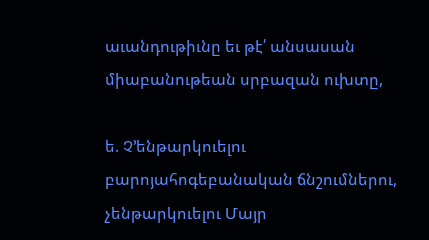աւանդութիւնը եւ թէ՛ անսասան միաբանութեան սրբազան ուխտը,

ե. Չ՚ենթարկուելու բարոյահոգեբանական ճնշումներու, չենթարկուելու Մայր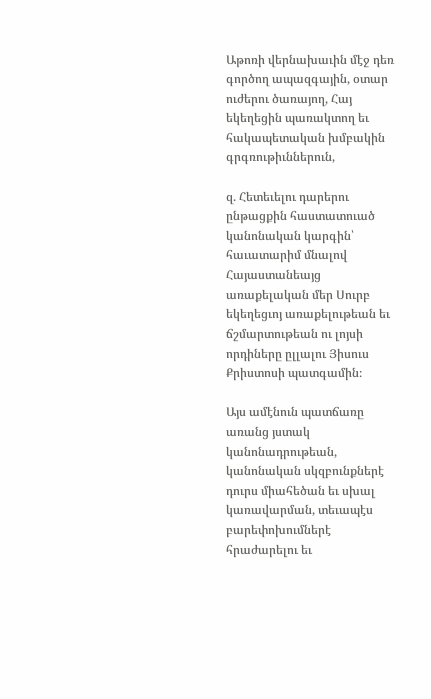Աթոռի վերնախաւին մէջ դեռ գործող ապազգային, օտար ուժերու ծառայող, Հայ եկեղեցին պառակտող եւ հակապետական խմբակին գրգռութիւններուն,

զ. Հետեւելու դարերու ընթացքին հաստատուած կանոնական կարգին՝ հաւատարիմ մնալով Հայաստանեայց առաքելական մեր Սուրբ եկեղեցւոյ առաքելութեան եւ ճշմարտութեան ու լոյսի որդիները ըլլալու Յիսուս Քրիստոսի պատգամին։

Այս ամէնուն պատճառը առանց յստակ կանոնադրութեան, կանոնական սկզբունքներէ դուրս միահեծան եւ սխալ կառավարման, տեւապէս բարեփոխումներէ հրաժարելու եւ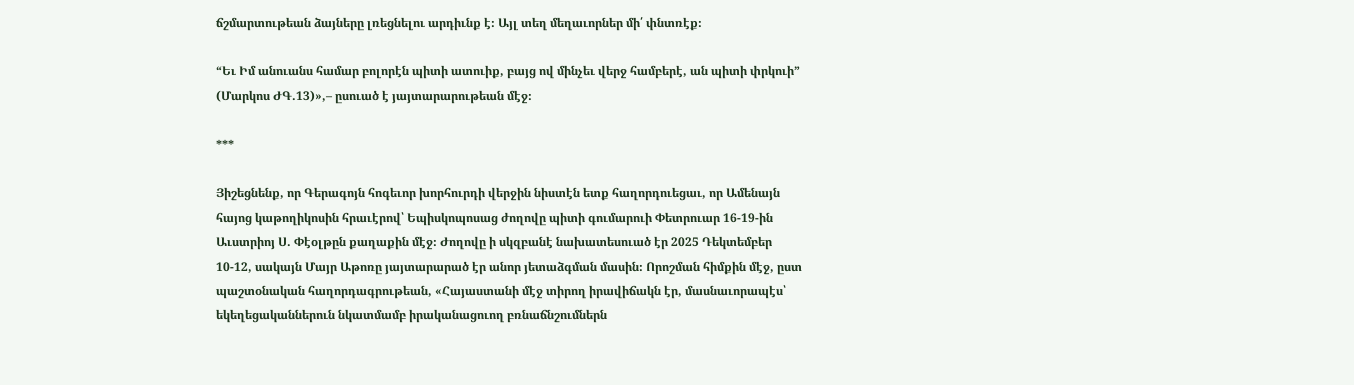ճշմարտութեան ձայները լռեցնելու արդիւնք է։ Այլ տեղ մեղաւորներ մի՛ փնտռէք։

“Եւ Իմ անուանս համար բոլորէն պիտի ատուիք, բայց ով մինչեւ վերջ համբերէ, ան պիտի փրկուի” (Մարկոս ԺԳ.13)»,– ըսուած է յայտարարութեան մէջ։

***

Յիշեցնենք, որ Գերագոյն հոգեւոր խորհուրդի վերջին նիստէն ետք հաղորդուեցաւ, որ Ամենայն հայոց կաթողիկոսին հրաւէրով՝ Եպիսկոպոսաց ժողովը պիտի գումարուի Փետրուար 16-19-ին Աւստրիոյ Ս. Փէօլթըն քաղաքին մէջ։ Ժողովը ի սկզբանէ նախատեսուած էր 2025 Դեկտեմբեր 10-12, սակայն Մայր Աթոռը յայտարարած էր անոր յետաձգման մասին։ Որոշման հիմքին մէջ, ըստ պաշտօնական հաղորդագրութեան, «Հայաստանի մէջ տիրող իրավիճակն էր, մասնաւորապէս՝ եկեղեցականներուն նկատմամբ իրականացուող բռնաճնշումներն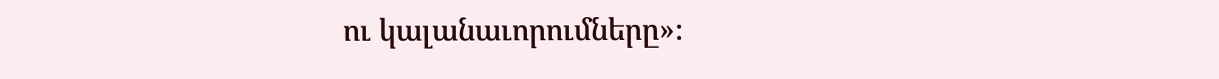ու կալանաւորումները»։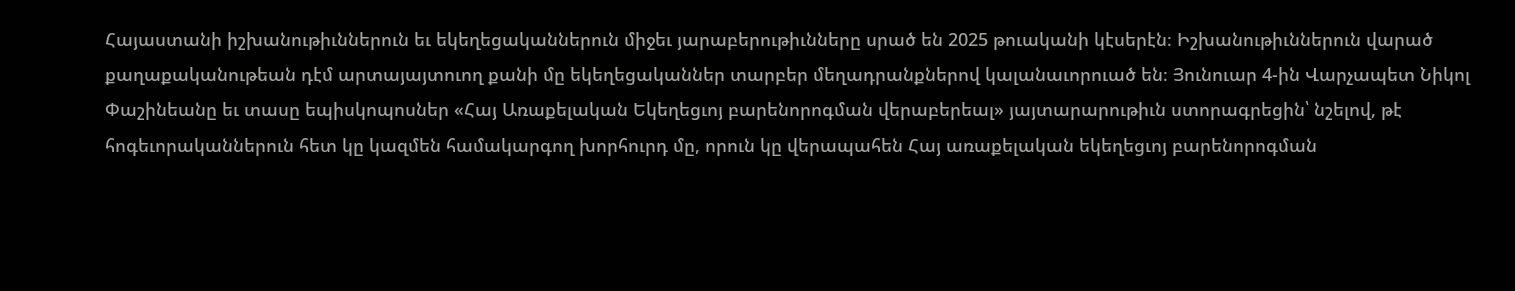Հայաստանի իշխանութիւններուն եւ եկեղեցականներուն միջեւ յարաբերութիւնները սրած են 2025 թուականի կէսերէն։ Իշխանութիւններուն վարած քաղաքականութեան դէմ արտայայտուող քանի մը եկեղեցականներ տարբեր մեղադրանքներով կալանաւորուած են։ Յունուար 4-ին Վարչապետ Նիկոլ Փաշինեանը եւ տասը եպիսկոպոսներ «Հայ Առաքելական Եկեղեցւոյ բարենորոգման վերաբերեալ» յայտարարութիւն ստորագրեցին՝ նշելով, թէ հոգեւորականներուն հետ կը կազմեն համակարգող խորհուրդ մը, որուն կը վերապահեն Հայ առաքելական եկեղեցւոյ բարենորոգման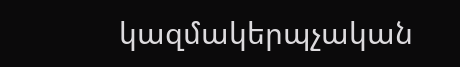կազմակերպչական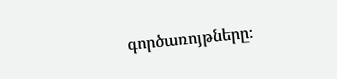գործառոյթները։